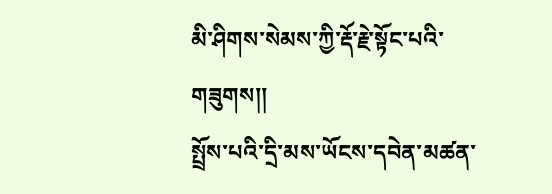མི་ཤིགས་སེམས་ཀྱི་རྡོ་རྗེ་སྟོང་པའི་གཟུགས།།
སྤྲོས་པའི་དྲི་མས་ཡོངས་དབེན་མཚན་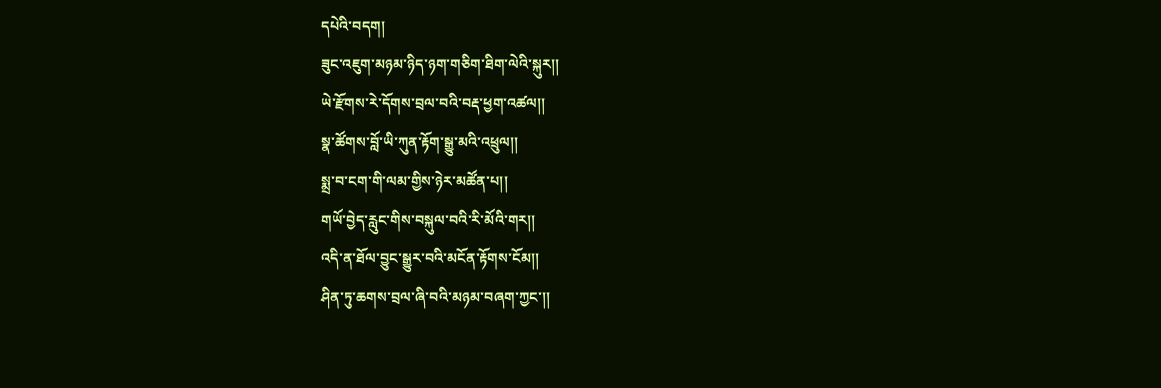དཔེའི་བདག།
ཟུང་འཇུག་མཉམ་ཉིད་ཉག་གཅིག་ཐིག་ལེའི་སྐུར།།
ཡེ་རྫོགས་རེ་དོགས་བྲལ་བའི་བརྡ་ཕྱག་འཚལ།།
སྣ་ཚོགས་བློ་ཡི་ཀུན་རྟོག་སྒྱུ་མའི་འཕྲུལ།།
སྨྲ་བ་ངག་གི་ལམ་གྱིས་ཉེར་མཚོན་པ།།
གཡོ་བྱེད་རླུང་གིས་བསྐུལ་བའི་རི་མོའི་གར།།
འདི་ན་ཐོལ་བྱུང་སྒྱུར་བའི་མངོན་རྟོགས་ངོམ།།
ཤིན་ཏུ་ཆགས་བྲལ་ཞི་བའི་མཉམ་བཞག་ཀྱང་།།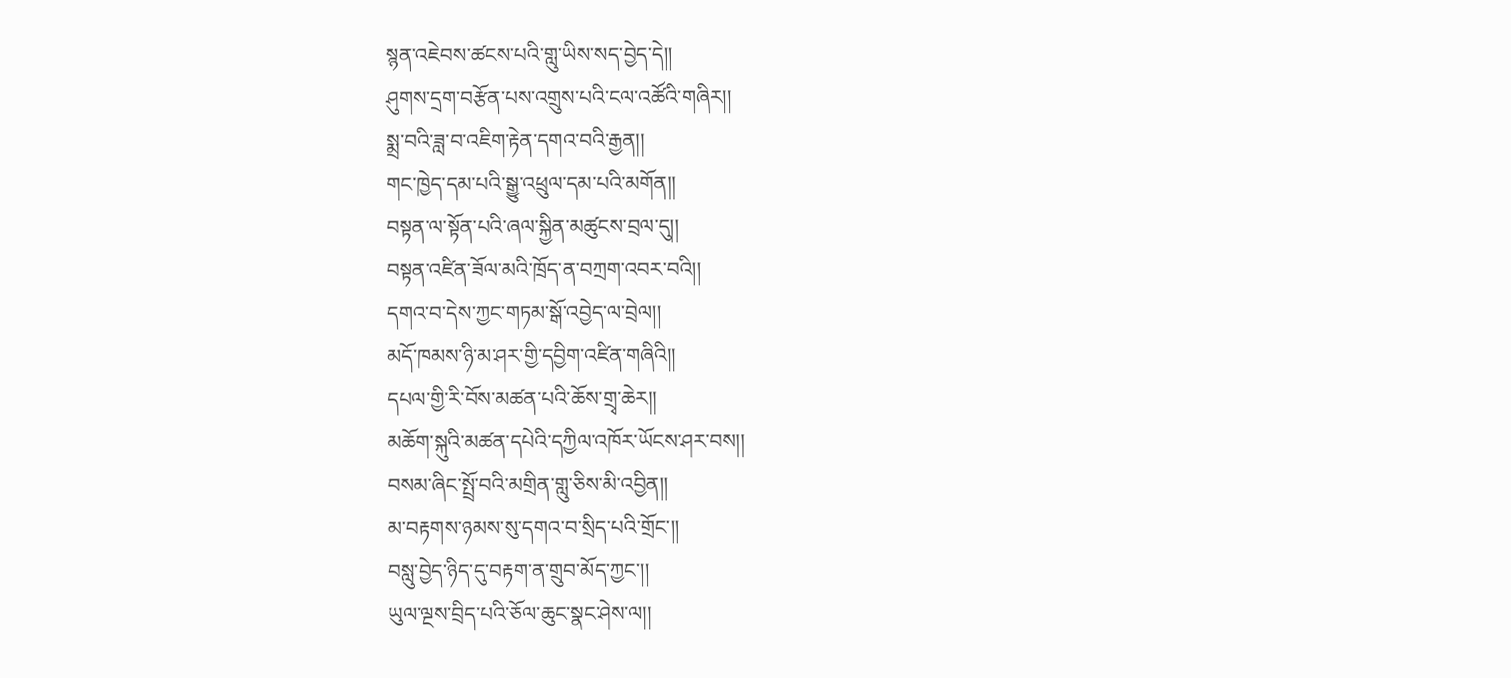སྙན་འཇེབས་ཚངས་པའི་གླུ་ཡིས་སད་བྱེད་དེ།།
ཤུགས་དྲག་བརྩོན་པས་འགྲུས་པའི་ངལ་འཚོའི་གཞིར།།
སྨྲ་བའི་ཟླ་བ་འཇིག་རྟེན་དགའ་བའི་རྒྱན།།
གང་ཁྱེད་དམ་པའི་སྒྱུ་འཕྲུལ་དམ་པའི་མགོན།།
བསྟན་ལ་སྟོན་པའི་ཞལ་སྐྱིན་མཚུངས་བྲལ་དུ།།
བསྟན་འཛིན་ཟོལ་མའི་ཁྲོད་ན་བཀྲག་འབར་བའི།།
དགའ་བ་དེས་ཀྱང་གཏམ་སྒོ་འབྱེད་ལ་བྲེལ།།
མདོ་ཁམས་ཉི་མ་ཤར་གྱི་དབྱིག་འཛིན་གཞིའི།།
དཔལ་གྱི་རི་བོས་མཚན་པའི་ཆོས་གྲྭ་ཆེར།།
མཆོག་སྐུའི་མཚན་དཔེའི་དཀྱིལ་འཁོར་ཡོངས་ཤར་བས།།
བསམ་ཞིང་སྤྲོ་བའི་མགྲིན་གླུ་ཅིས་མི་འབྱིན།།
མ་བརྟགས་ཉམས་སུ་དགའ་བ་སྲིད་པའི་གྲོང་།།
བསླུ་བྱེད་ཉིད་དུ་བརྟག་ན་གྲུབ་མོད་ཀྱང་།།
ཡུལ་ལྔས་བྲིད་པའི་ཅོལ་ཆུང་སྣང་ཤེས་ལ།།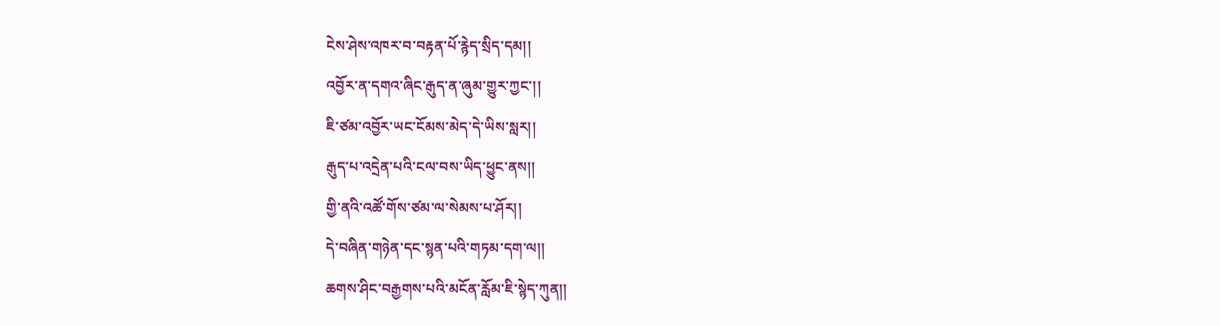ངེས་ཤེས་འཁར་བ་བརྟན་པོ་རྙེད་སྲིད་དམ།།
འབྱོར་ན་དགའ་ཞིང་རྒུད་ན་ཞུམ་གྱུར་ཀྱང་།།
ཇི་ཙམ་འབྱོར་ཡང་ངོམས་མེད་དེ་ཡིས་སླར།།
རྒུད་པ་འདྲེན་པའི་ངལ་བས་ཡིད་ཕྱུང་ནས།།
གྱི་ནའི་འཚོ་གོས་ཙམ་ལ་སེམས་པ་ཤོར།།
དེ་བཞིན་གཉེན་དང་སྙན་པའི་གཏམ་དག་ལ།།
ཆགས་ཤིང་བརྒྱགས་པའི་མངོན་རློམ་ཇི་སྙེད་ཀུན།།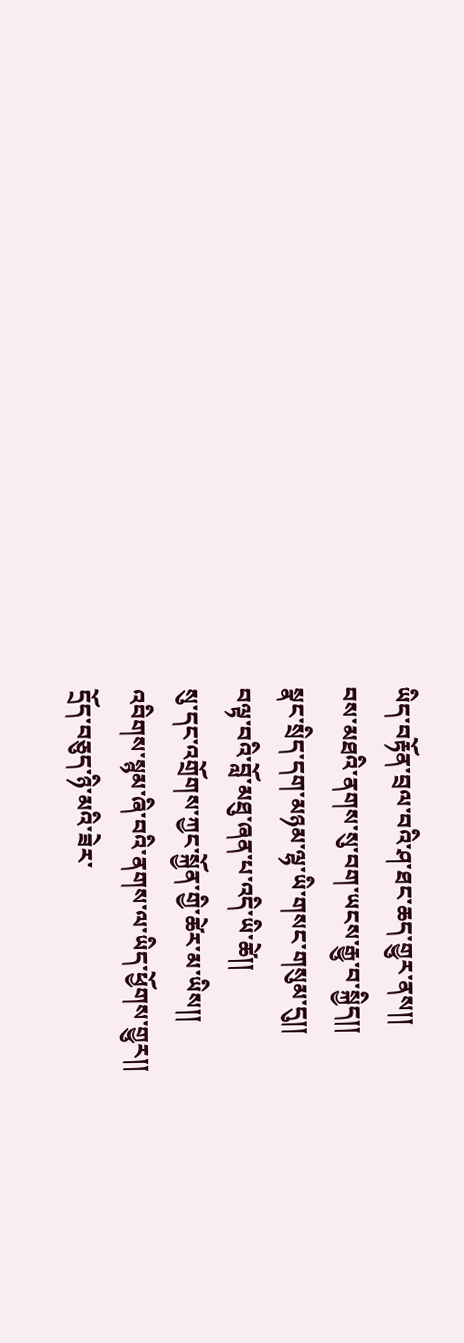ཡིད་བརྟོན་བྲལ་བའི་ཤ་ཐང་ཆད་གྱུར་ནས།།
བས་མཐའི་ནགས་སུ་བག་ཡངས་རྒྱུ་བ་སྐྱིད།།
སྣང་སྲིད་དག་མཉམ་ལྷ་ཡི་གསང་གསུམ་དུ།།
བལྟ་བའི་བློ་མཐུ་ཞན་པ་འདི་ཡི་ཚེ།།
སུ་དང་འགྲོགས་ཀྱང་སྐྱོན་གྱི་ཚེར་མ་ཡིས།།
འབིགས་སྙམ་ཞི་བའི་ནགས་ལ་ཡིད་ཕྱོགས་གྱུར།།
དྲོད་བཅུད་ཉི་མའི་ཟེར་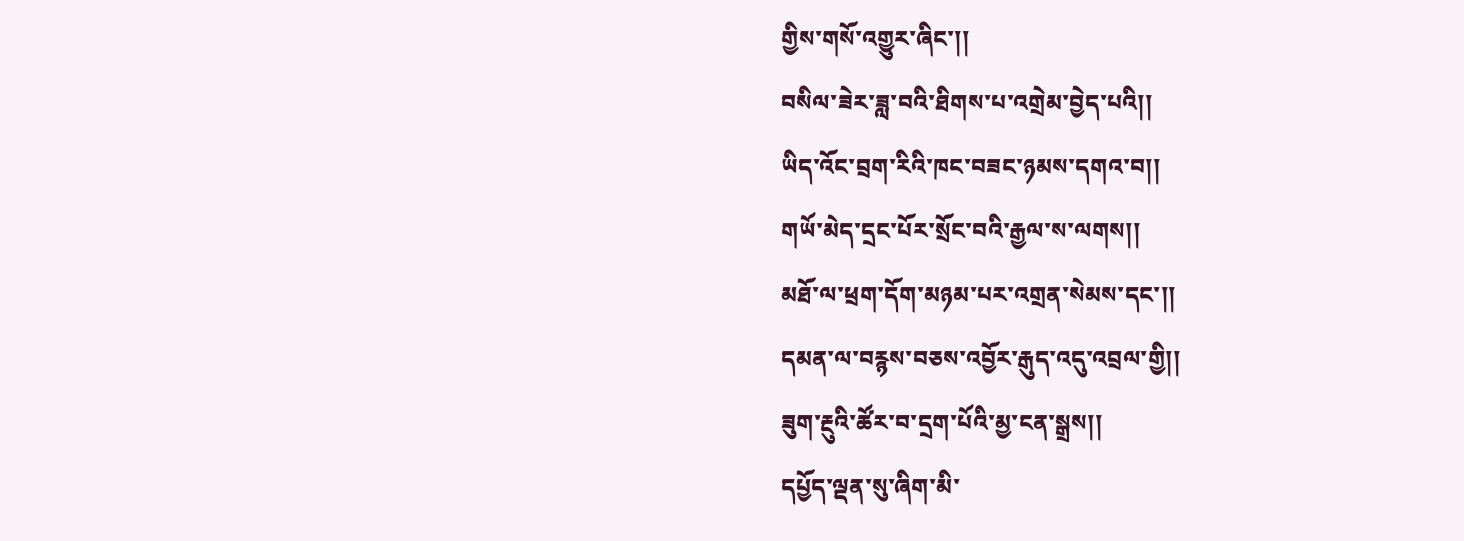གྱིས་གསོ་འགྱུར་ཞིང་།།
བསིལ་ཟེར་ཟླ་བའི་ཐིགས་པ་འགྲེམ་བྱེད་པའི།།
ཡིད་འོང་བྲག་རིའི་ཁང་བཟང་ཉམས་དགའ་བ།།
གཡོ་མེད་དྲང་པོར་སྲོང་བའི་རྒྱལ་ས་ལགས།།
མཐོ་ལ་ཕྲག་དོག་མཉམ་པར་འགྲན་སེམས་དང་།།
དམན་ལ་བརྙས་བཅས་འབྱོར་རྒུད་འདུ་འབྲལ་གྱི།།
ཟུག་རྔུའི་ཚོར་བ་དྲག་པོའི་མྱ་ངན་སྒྲས།།
དཔྱོད་ལྡན་སུ་ཞིག་མི་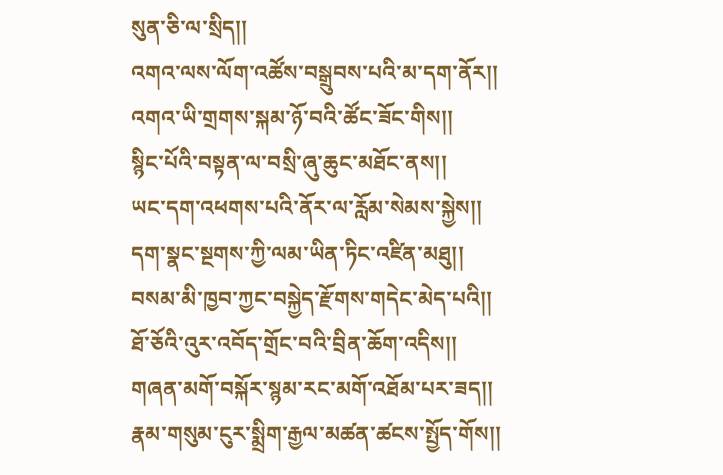སུན་ཅི་ལ་སྲིད།།
འགའ་ལས་ལོག་འཚོས་བསྒྲུབས་པའི་མ་དག་ནོར།།
འགའ་ཡི་གྲགས་སྐམ་ཉོ་བའི་ཚོང་ཟོང་གིས།།
སྙིང་པོའི་བསྟན་ལ་བསྲི་ཞུ་ཆུང་མཐོང་ནས།།
ཡང་དག་འཕགས་པའི་ནོར་ལ་རློམ་སེམས་སྐྱེས།།
དག་སྣང་སྔགས་ཀྱི་ལམ་ཡིན་ཏིང་འཛིན་མཐུ།།
བསམ་མི་ཁྱབ་ཀྱང་བསྐྱེད་རྫོགས་གདེང་མེད་པའི།།
ཐོ་ཅོའི་འུར་འབོད་གྲོང་བའི་བྲིན་ཆོག་འདིས།།
གཞན་མགོ་བསྐོར་སྙམ་རང་མགོ་འཐོམ་པར་ཟད།།
རྣམ་གསུམ་ངུར་སྨྲིག་རྒྱལ་མཚན་ཚངས་སྤྱོད་གོས།།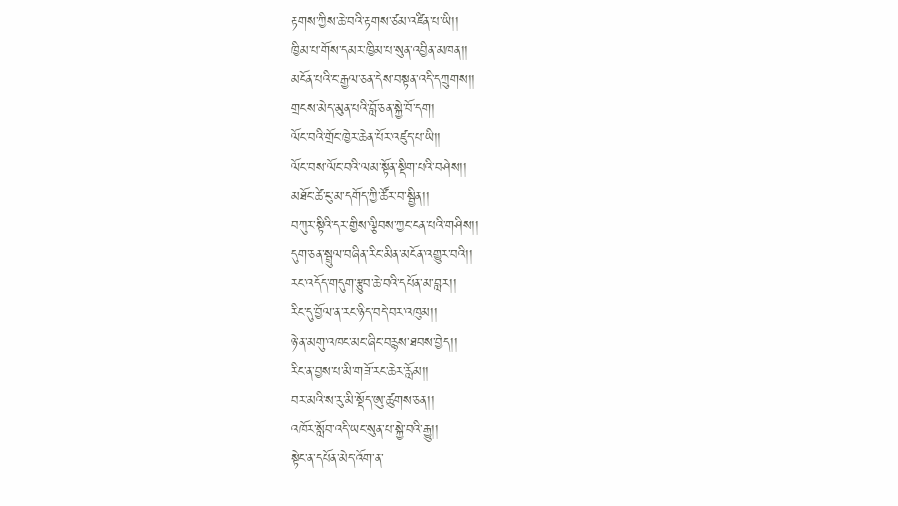རྟགས་ཀྱིས་ཆེ་བའི་རྟགས་ཙམ་འཛིན་པ་ཡི།།
ཁྱིམ་པ་གོས་དམར་ཁྱིམ་པ་སུན་འབྱིན་མཁན།།
མངོན་པའི་ང་རྒྱལ་ཅན་དེས་བསྟན་འདི་དཀྲུགས།།
གྲངས་མེད་མུན་པའི་བློ་ཅན་སྐྱེ་བོ་དག།
ལོང་བའི་གྲོང་ཁྱེར་ཆེན་པོར་འཛུད་པ་ཡི།།
ལོང་བས་ལོང་བའི་ལམ་སྟོན་སྡིག་པའི་བཤེས།།
མཐོང་ཚེ་ངུ་མ་དགོད་ཀྱི་ཚོར་བ་སྦྱིན།།
བཀུར་སྟིའི་དར་གྱིས་ལྕིབས་ཀྱང་ངན་པའི་གཤིས།།
དུག་ཅན་སྦྲུལ་བཞིན་རིང་མིན་མངོན་འགྱུར་བའི།།
རང་འདོད་གདུག་རྩུབ་ཆེ་བའི་དཔོན་མ་བླར།།
རིང་དུ་བྱོལ་ན་རང་ཉིད་བདེ་བར་འཁུམ།།
ཉེ་ན་མགུ་འཁང་མང་ཞིང་བརྙས་ཐབས་བྱེད།།
རིང་ན་བྱས་པ་མི་གཟོ་རང་ཆེར་རློམ།།
བར་མའི་ས་རུ་མི་སྡོད་ཨུ་ཚུགས་ཅན།།
འཁོར་སློབ་འདི་ཡང་སུན་པ་སྐྱེ་བའི་རྒྱུ།།
སྟེང་ན་དཔོན་མེད་འོག་ན་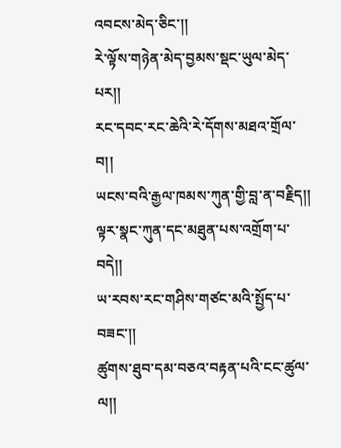འབངས་མེད་ཅིང་།།
རེ་ལྟོས་གཉེན་མེད་བྱམས་སྡང་ཡུལ་མེད་པར།།
རང་དབང་རང་ཆེའི་རེ་དོགས་མཐའ་གྲོལ་བ།།
ཡངས་བའི་རྒྱལ་ཁམས་ཀུན་གྱི་བླ་ན་བརྗིད།།
ལྟར་སྣང་ཀུན་དང་མཐུན་པས་འགྲོག་པ་བདེ།།
ཡ་རབས་རང་གཤིས་གཙང་མའི་སྤྱོད་པ་བཟང་།།
ཚུགས་ཐུབ་དམ་བཅའ་བརྟན་པའི་ངང་ཚུལ་ལ།།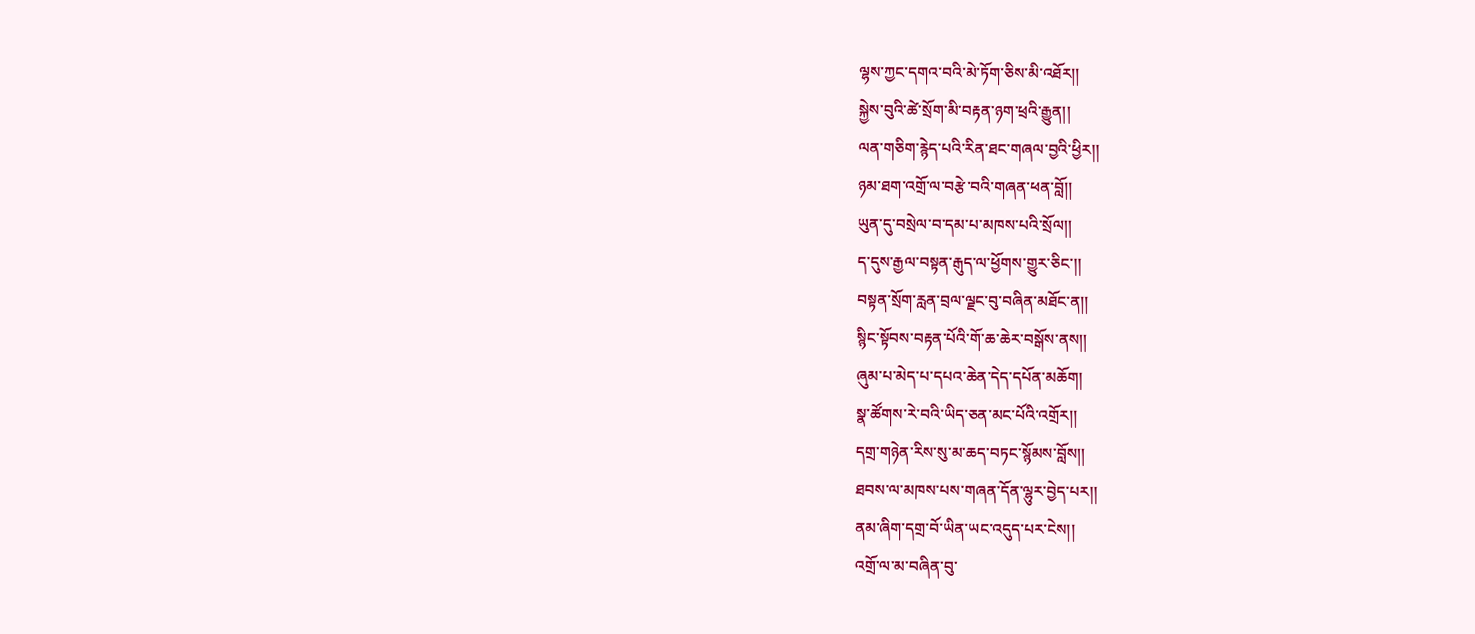ལྷས་ཀྱང་དགའ་བའི་མེ་ཏོག་ཅིས་མི་འཐོར།།
སྐྱེས་བུའི་ཚེ་སྲོག་མི་བརྟན་ཉག་ཕྲའི་རྒྱུན།།
ལན་གཅིག་རྙེད་པའི་རིན་ཐང་གཞལ་བྱའི་ཕྱིར།།
ཉམ་ཐག་འགྲོ་ལ་བརྩེ་བའི་གཞན་ཕན་བློ།།
ཡུན་དུ་བསྲེལ་བ་དམ་པ་མཁས་པའི་སྲོལ།།
ད་དུས་རྒྱལ་བསྟན་རྒུད་ལ་ཕྱོགས་གྱུར་ཅིང་།།
བསྟན་སྲོག་རླན་བྲལ་ལྗང་བུ་བཞིན་མཐོང་ན།།
སྙིང་སྟོབས་བརྟན་པོའི་གོ་ཆ་ཆེར་བསྒོས་ནས།།
ཞུམ་པ་མེད་པ་དཔའ་ཆེན་དེད་དཔོན་མཆོག།
སྣ་ཚོགས་རེ་བའི་ཡིད་ཅན་མང་པོའི་འགྲོར།།
དགྲ་གཉེན་རིས་སུ་མ་ཆད་བཏང་སྙོམས་བློས།།
ཐབས་ལ་མཁས་པས་གཞན་དོན་ལྷུར་བྱེད་པར།།
ནམ་ཞིག་དགྲ་བོ་ཡིན་ཡང་འདུད་པར་ངེས།།
འགྲོ་ལ་མ་བཞིན་བུ་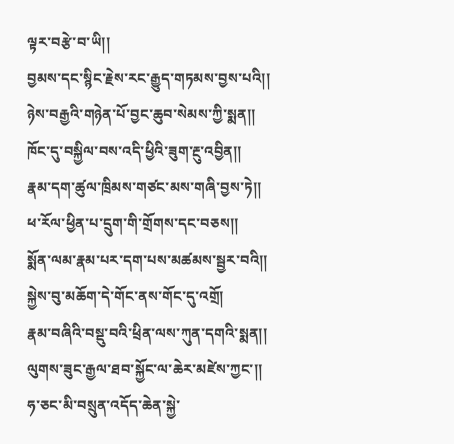ལྟར་བརྩེ་བ་ཡི།།
བྱམས་དང་སྙིང་རྗེས་རང་རྒྱུད་གཏམས་བྱས་པའི།།
ཉེས་བརྒྱའི་གཉེན་པོ་བྱང་ཆུབ་སེམས་ཀྱི་སྨན།།
ཁོང་དུ་བསྐྱིལ་བས་འདི་ཕྱིའི་ཟུག་རྔུ་འབྱིན།།
རྣམ་དག་ཚུལ་ཁྲིམས་གཙང་མས་གཞི་བྱས་ཏེ།།
ཕ་རོལ་ཕྱིན་པ་དྲུག་གི་གྲོགས་དང་བཅས།།
སྨོན་ལམ་རྣམ་པར་དག་པས་མཚམས་སྦྱར་བའི།།
སྐྱེས་བུ་མཆོག་དེ་གོང་ནས་གོང་དུ་འགྲོ།
རྣམ་བཞིའི་བསྡུ་བའི་ཕྲིན་ལས་ཀུན་དགའི་སྨན།།
ལུགས་ཟུང་རྒྱལ་ཐབ་སྐྱོང་ལ་ཆེར་མཛེས་ཀྱང་།།
ཧ་ཅང་མི་བསྲུན་འདོད་ཆེན་སྐྱེ་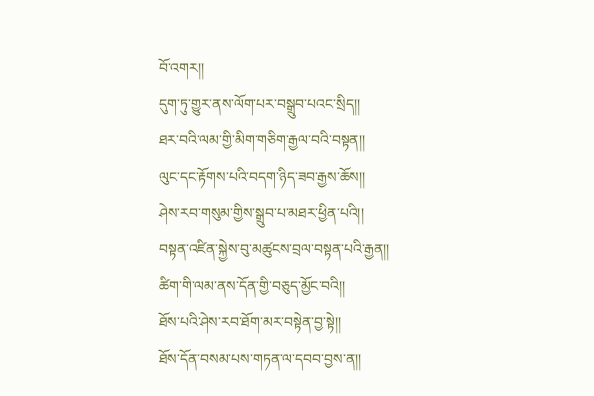བོ་འགར།།
དུག་ཏུ་གྱུར་ནས་ལོག་པར་བསྒྲུབ་པའང་སྲིད།།
ཐར་བའི་ལམ་གྱི་མིག་གཅིག་རྒྱལ་བའི་བསྟན།།
ལུང་དང་རྟོགས་པའི་བདག་ཉིད་ཟབ་རྒྱས་ཆོས།།
ཤེས་རབ་གསུམ་གྱིས་སྒྲུབ་པ་མཐར་ཕྱིན་པའི།།
བསྟན་འཛིན་སྐྱེས་བུ་མཚུངས་བྲལ་བསྟན་པའི་རྒྱན།།
ཚིག་གི་ལམ་ནས་དོན་གྱི་བཅུད་མྱོང་བའི།།
ཐོས་པའི་ཤེས་རབ་ཐོག་མར་བསྟེན་བྱ་སྟེ།།
ཐོས་དོན་བསམ་པས་གཏན་ལ་དབབ་བྱས་ན།།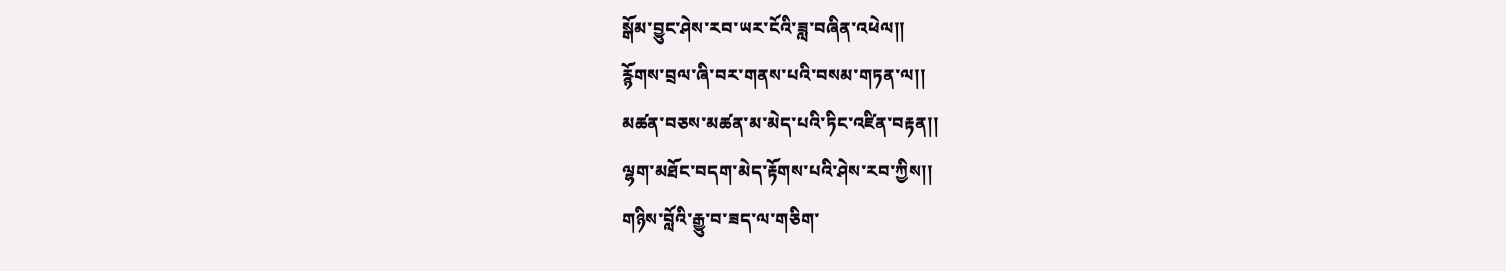སྒོམ་བྱུང་ཤེས་རབ་ཡར་ངོའི་ཟླ་བཞིན་འཕེལ།།
རྙོགས་བྲལ་ཞི་བར་གནས་པའི་བསམ་གཏན་ལ།།
མཚན་བཅས་མཚན་མ་མེད་པའི་ཏིང་འཛིན་བརྟན།།
ལྷག་མཐོང་བདག་མེད་རྟོགས་པའི་ཤེས་རབ་ཀྱིས།།
གཉིས་བློའི་རྒྱུ་བ་ཟད་ལ་གཅིག་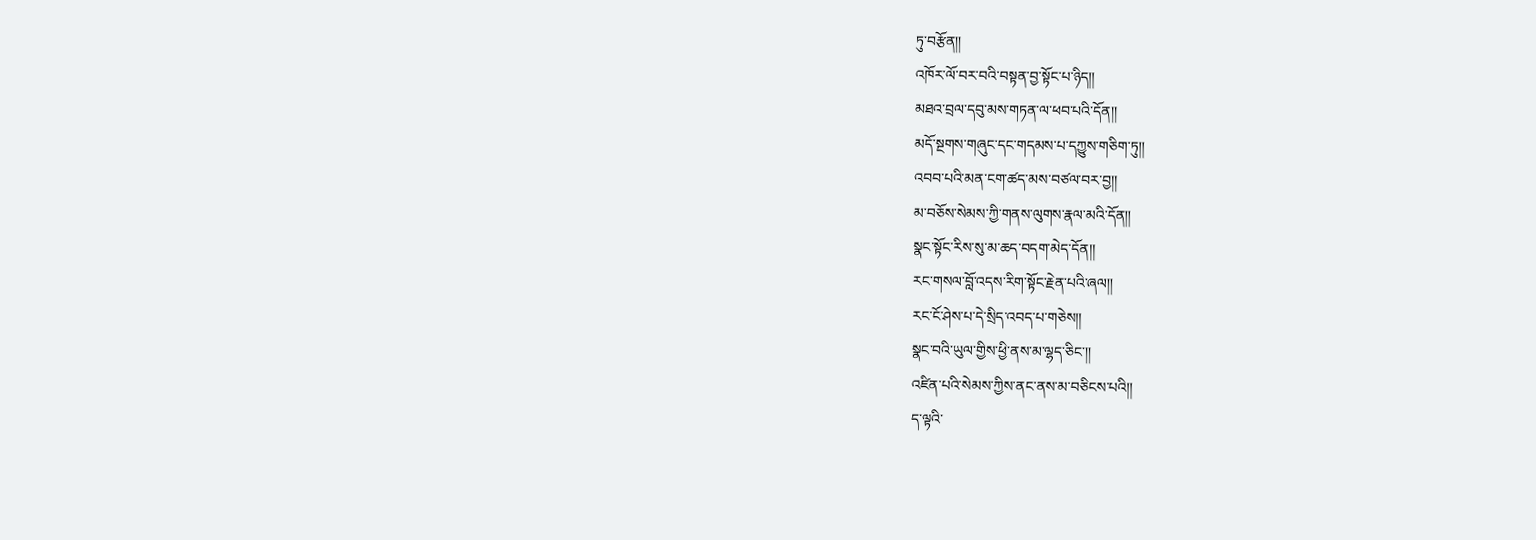ཏུ་བརྩོན།།
འཁོར་ལོ་བར་བའི་བསྟན་བྱ་སྟོང་པ་ཉིད།།
མཐའ་བྲལ་དབུ་མས་གཏན་ལ་ཕབ་པའི་དོན།།
མདོ་སྔགས་གཞུང་དང་གདམས་པ་དཀྱུས་གཅིག་ཏུ།།
འབབ་པའི་མན་ངག་ཚད་མས་བཙལ་བར་བྱ།།
མ་བཅོས་སེམས་ཀྱི་གནས་ལུགས་རྣལ་མའི་དོན།།
སྣང་སྟོང་རིས་སུ་མ་ཆད་བདག་མེད་དོན།།
རང་གསལ་བློ་འདས་རིག་སྟོང་རྗེན་པའི་ཞལ།།
རང་ངོ་ཤེས་པ་དེ་སྲིད་འབད་པ་གཅེས།།
སྣང་བའི་ཡུལ་གྱིས་ཕྱི་ནས་མ་ལྷད་ཅིང་།།
འཛིན་པའི་སེམས་ཀྱིས་ནང་ནས་མ་བཅིངས་པའི།།
ད་ལྟའི་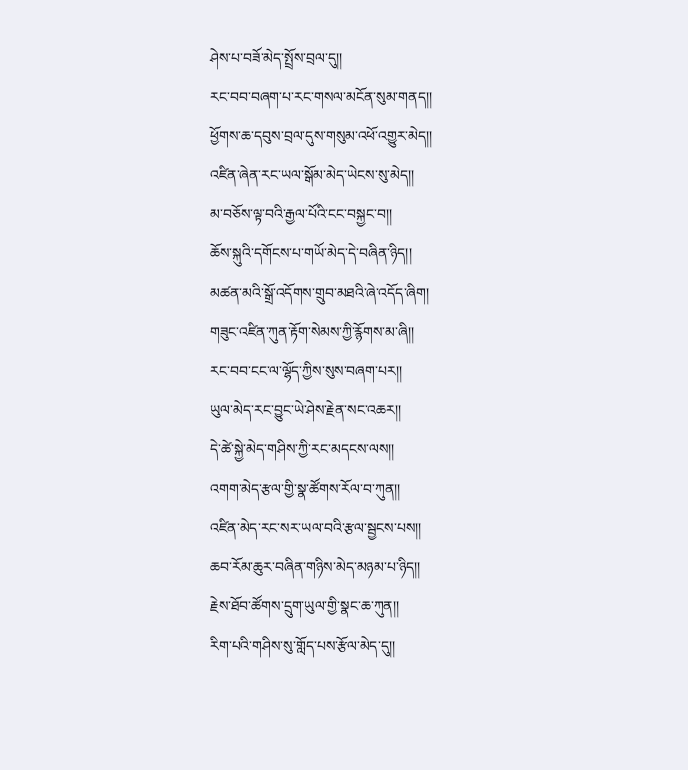ཤེས་པ་བཟོ་མེད་སྤྲོས་བྲལ་དུ།།
རང་བབ་བཞག་པ་རང་གསལ་མངོན་སུམ་གནད།།
ཕྱོགས་ཆ་དབུས་བྲལ་དུས་གསུམ་འཕོ་འགྱུར་མེད།།
འཛིན་ཞེན་རང་ཡལ་སྒོམ་མེད་ཡེངས་སུ་མེད།།
མ་བཅོས་ལྟ་བའི་རྒྱལ་པོའི་ངང་བསྐྱང་བ།།
ཆོས་སྐུའི་དགོངས་པ་གཡོ་མེད་དེ་བཞིན་ཉིད།།
མཚན་མའི་སྒྲོ་འདོགས་གྲུབ་མཐའི་ཞེ་འདོད་ཞིག།
གཟུང་འཛིན་ཀུན་རྟོག་སེམས་ཀྱི་རྙོགས་མ་ཞི།།
རང་བབ་ངང་ལ་ལྷོད་ཀྱིས་སུས་བཞག་པར།།
ཡུལ་མེད་རང་བྱུང་ཡེ་ཤེས་རྗེན་སང་འཆར།།
དེ་ཚེ་སྐྱེ་མེད་གཤིས་ཀྱི་རང་མདངས་ལས།།
འགག་མེད་རྩལ་གྱི་སྣ་ཚོགས་རོལ་བ་ཀུན།།
འཛིན་མེད་རང་སར་ཡལ་བའི་རྩལ་སྦྱངས་པས།།
ཆབ་རོམ་ཆུར་བཞིན་གཉིས་མེད་མཉམ་པ་ཉིད།།
རྗེས་ཐོབ་ཚོགས་དྲུག་ཡུལ་གྱི་སྣང་ཆ་ཀུན།།
རིག་པའི་གཤིས་སུ་གློད་པས་རྩོལ་མེད་དུ།།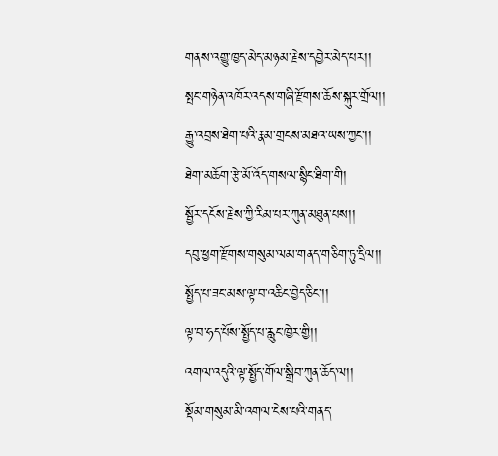གནས་འགྱུ་ཁྱད་མེད་མཉམ་རྗེས་དབྱེར་མེད་པར།།
སྤང་གཉེན་འཁོར་འདས་གཞི་རྫོགས་ཆོས་སྐུར་གྲོལ།།
རྒྱུ་འབྲས་ཐེག་པའི་རྣམ་གྲངས་མཐའ་ཡས་ཀྱང་།།
ཐེག་མཆོག་རྩེ་མོ་འོད་གསལ་སྙིང་ཐིག་གི།
སྦྱོར་དངོས་རྗེས་ཀྱི་རིམ་པར་ཀུན་མཐུན་པས།།
དབུ་ཕྱག་རྫོགས་གསུམ་ལམ་གནད་གཅིག་ཏུ་དྲིལ།།
སྤྱོད་པ་ཟང་མས་ལྟ་བ་འཆིང་བྱེད་ཅིང་།།
ལྟ་བ་ཧད་པོས་སྤྱོད་པ་རླུང་ཁྱེར་གྱི།།
འགལ་འདུའི་ལྟ་སྤྱོད་གོལ་སྒྲིབ་ཀུན་ཆོད་ལ།།
སྡོམ་གསུམ་མི་འགལ་ངེས་པའི་གནད་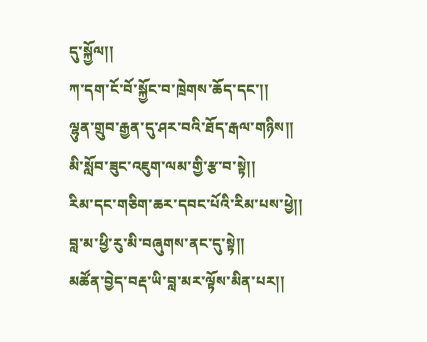དུ་སྐྱོལ།།
ཀ་དག་ངོ་བོ་སྐྱོང་བ་ཁྲེགས་ཆོད་དང་།།
ལྷུན་གྲུབ་རྒྱན་དུ་ཤར་བའི་ཐོད་རྒལ་གཉིས།།
མི་སློབ་ཟུང་འཇུག་ལམ་གྱི་རྩ་བ་སྟེ།།
རིམ་དང་གཅིག་ཆར་དབང་པོའི་རིམ་པས་ཕྱེ།།
བླ་མ་ཕྱི་རུ་མི་བཞུགས་ནང་དུ་སྟེ།།
མཚོན་བྱེད་བརྡ་ཡི་བླ་མར་ལྟོས་མིན་པར།།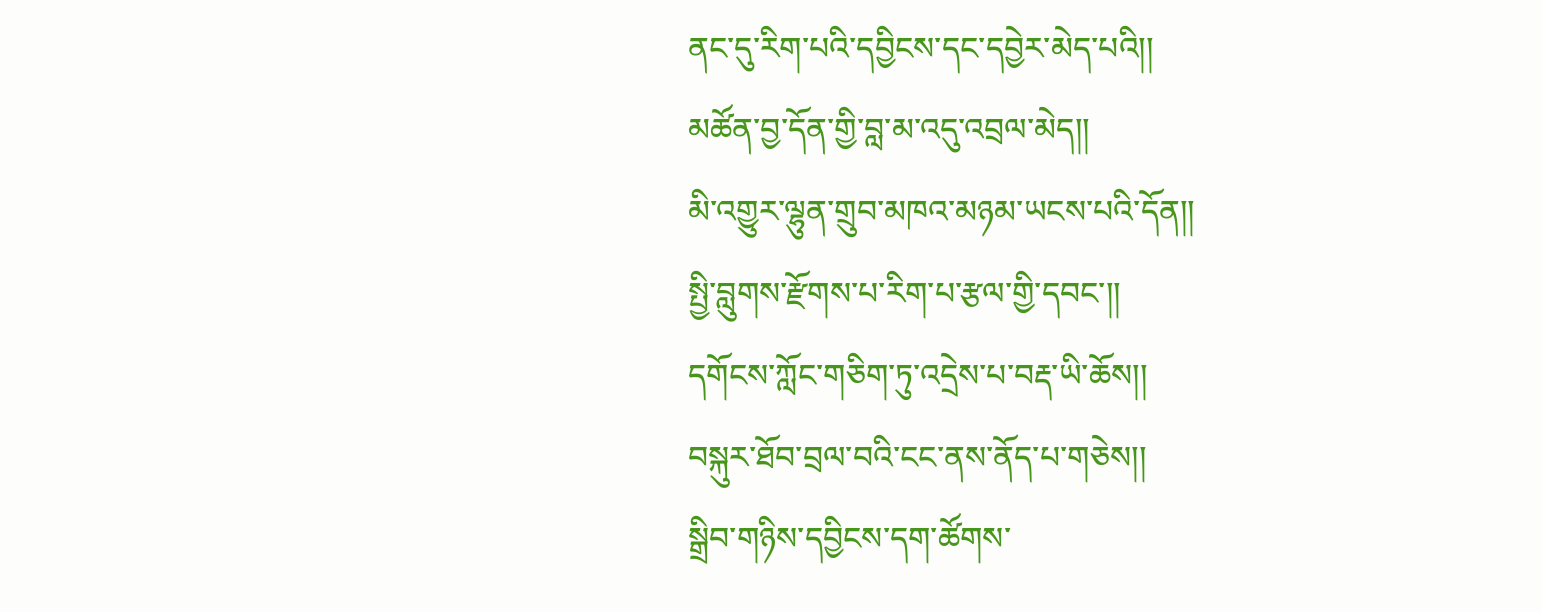ནང་དུ་རིག་པའི་དབྱིངས་དང་དབྱེར་མེད་པའི།།
མཚོན་བྱ་དོན་གྱི་བླ་མ་འདུ་འབྲལ་མེད།།
མི་འགྱུར་ལྷུན་གྲུབ་མཁའ་མཉམ་ཡངས་པའི་དོན།།
སྤྱི་བླུགས་རྫོགས་པ་རིག་པ་རྩལ་གྱི་དབང་།།
དགོངས་ཀློང་གཅིག་ཏུ་འདྲེས་པ་བརྡ་ཡི་ཆོས།།
བསྐུར་ཐོབ་བྲལ་བའི་ངང་ནས་ནོད་པ་གཅེས།།
སྒྲིབ་གཉིས་དབྱིངས་དག་ཚོགས་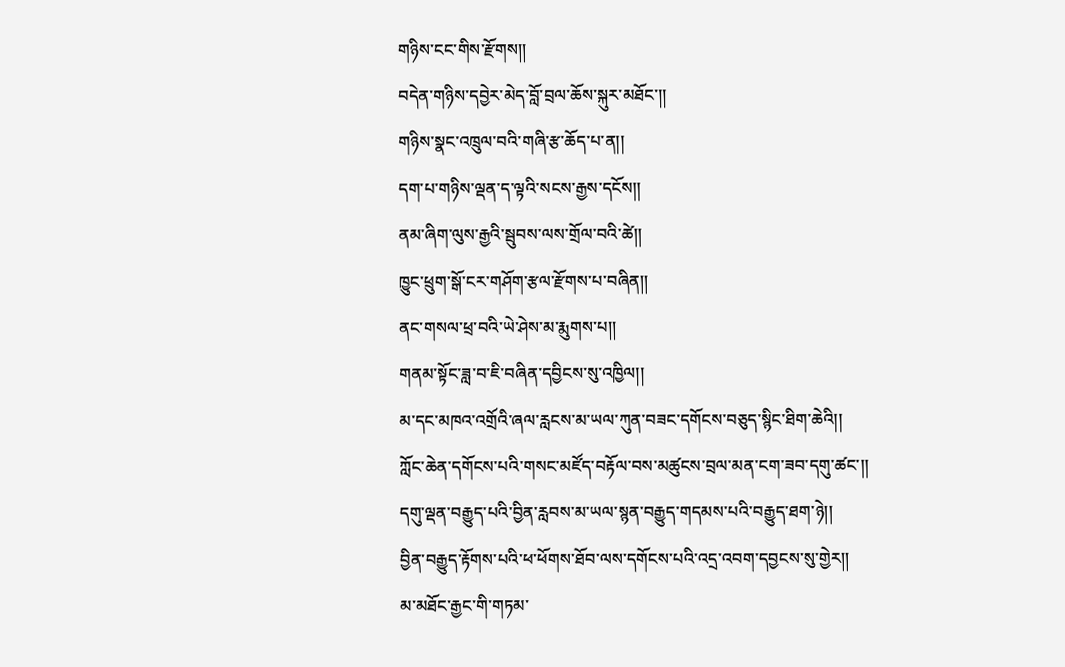གཉིས་ངང་གིས་རྫོགས།།
བདེན་གཉིས་དབྱེར་མེད་བློ་བྲལ་ཆོས་སྐུར་མཐོང་།།
གཉིས་སྣང་འཁྲུལ་བའི་གཞི་རྩ་ཆོད་པ་ན།།
དག་པ་གཉིས་ལྡན་ད་ལྟའི་སངས་རྒྱས་དངོས།།
ནམ་ཞིག་ལུས་རྒྱའི་སྦུབས་ལས་གྲོལ་བའི་ཚེ།།
ཁྱུང་ཕྲུག་སྒོ་ངར་གཤོག་རྩལ་རྫོགས་པ་བཞིན།།
ནང་གསལ་ཕྲ་བའི་ཡེ་ཤེས་མ་རྨུགས་པ།།
གནམ་སྟོང་ཟླ་བ་ཇི་བཞིན་དབྱིངས་སུ་འཁྱིལ།།
མ་དང་མཁའ་འགྲོའི་ཞལ་རླངས་མ་ཡལ་ཀུན་བཟང་དགོངས་བཅུད་སྙིང་ཐིག་ཆེའི།།
ཀློང་ཆེན་དགོངས་པའི་གསང་མཛོད་བརྟོལ་བས་མཚུངས་བྲལ་མན་ངག་ཟབ་དགུ་ཚང་།།
དགུ་ལྡན་བརྒྱུད་པའི་བྱིན་རླབས་མ་ཡལ་སྙན་བརྒྱུད་གདམས་པའི་བརྒྱུད་ཐག་ཉེ།།
བྱིན་བརྒྱུད་རྟོགས་པའི་ཕ་ཕོགས་ཐོབ་ལས་དགོངས་པའི་འདྲ་འབག་དབྱངས་སུ་གྱེར།།
མ་མཐོང་རྒྱང་གི་གཏམ་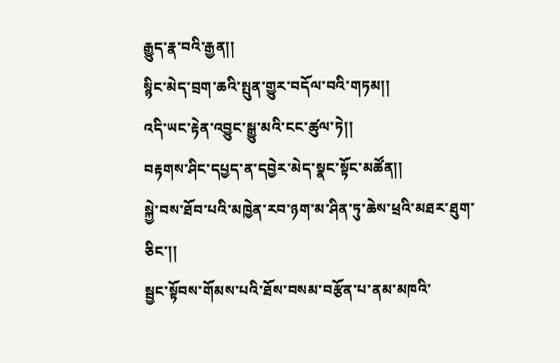རྒྱུད་རྣ་བའི་རྒྱན།།
སྙིང་མེད་བྲག་ཆའི་སྤུན་གྱུར་བདོལ་བའི་གཏམ།།
འདི་ཡང་རྟེན་འབྱུང་སྒྱུ་མའི་ངང་ཚུལ་ཏེ།།
བརྟགས་ཤིང་དཔྱད་ན་དབྱེར་མེད་སྣང་སྟོང་མཚོན།།
སྐྱེ་བས་ཐོབ་པའི་མཁྱེན་རབ་ཉག་མ་ཤིན་ཏུ་ཆེས་ཕྲའི་མཐར་ཐུག་ཅིང་།།
སྦྱང་སྟོབས་གོམས་པའི་ཐོས་བསམ་བརྩོན་པ་ནམ་མཁའི་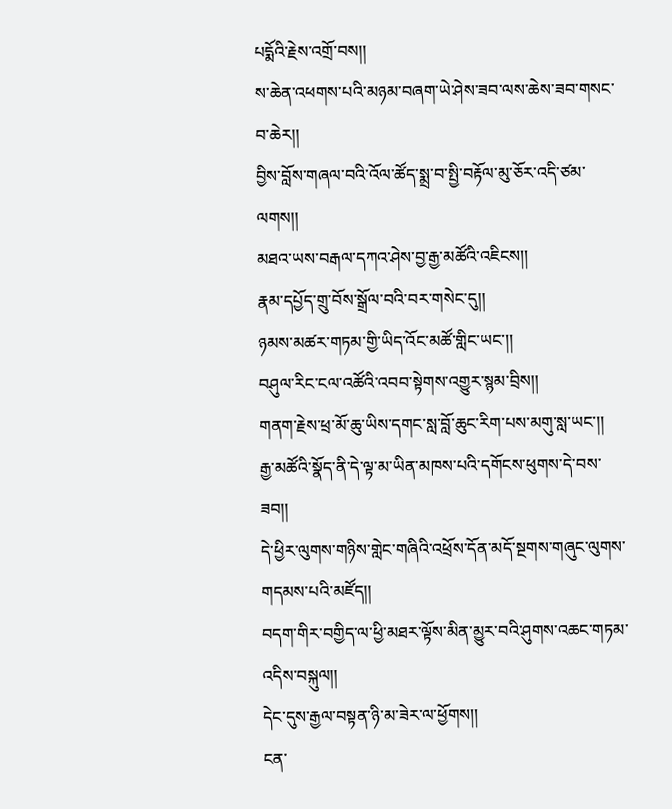པདྨོའི་རྗེས་འགྲོ་བས།།
ས་ཆེན་འཕགས་པའི་མཉམ་བཞག་ཡེ་ཤེས་ཟབ་ལས་ཆེས་ཟབ་གསང་བ་ཆེར།།
བྱིས་བློས་གཞལ་བའི་འོལ་ཚོད་སྨྲ་བ་སྤྱི་བརྟོལ་མུ་ཅོར་འདི་ཙམ་ལགས།།
མཐའ་ཡས་བརྒལ་དཀའ་ཤེས་བྱ་རྒྱ་མཚོའི་འཇིངས།།
རྣམ་དཔྱོད་གྲུ་བོས་སྒྲོལ་བའི་བར་གསེང་དུ།།
ཉམས་མཚར་གཏམ་གྱི་ཡིད་འོང་མཚོ་གླིང་ཡང་།།
བཤུལ་རིང་ངལ་འཚོའི་འབབ་སྟེགས་འགྱུར་སྙམ་བྲིས།།
གནག་རྗེས་ཕྲ་མོ་ཆུ་ཡིས་དགང་སླ་བློ་ཆུང་རིག་པས་མགུ་སླ་ཡང་།།
རྒྱ་མཚོའི་སྣོད་ནི་དེ་ལྟ་མ་ཡིན་མཁས་པའི་དགོངས་ཕུགས་དེ་བས་ཟབ།།
དེ་ཕྱིར་ལུགས་གཉིས་གླེང་གཞིའི་འཕྲོས་དོན་མདོ་སྔགས་གཞུང་ལུགས་གདམས་པའི་མཛོད།།
བདག་གིར་བགྱིད་ལ་ཕྱི་མཐར་ལྟོས་མིན་མྱུར་བའི་ཤུགས་འཆང་གཏམ་འདིས་བསྐུལ།།
དེང་དུས་རྒྱལ་བསྟན་ཉི་མ་ཟེར་ལ་ཕྱོགས།།
ངན་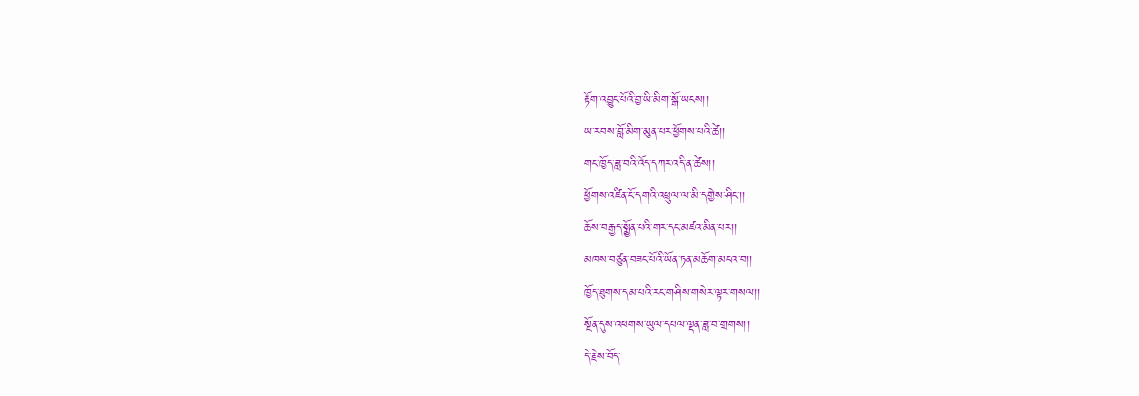རྟོག་འབྱུང་པོའི་བྱ་ཡི་མིག་སྒོ་ཡངས།།
ཡ་རབས་བློ་མིག་མུན་པར་ཕྱོགས་པའི་ཚེ།།
གང་ཁྱོད་ཟླ་བའི་འོད་དཀར་འདི་ན་ཚེས།།
ཕྱོགས་འཛིན་ངོ་དགའི་འཕྲུལ་ལ་མི་དགྱེས་ཤིང་།།
ཆོས་བརྒྱད་སྨྱོན་པའི་གར་དང་མཛའ་མིན་པར།།
མཁས་བཙུན་བཟང་པོའི་ཡོན་ཏན་མཆོག་མངའ་བ།།
ཁྱོད་ཐུགས་དམ་པའི་རང་གཤིས་གསེར་ལྟར་གསལ།།
སྔོན་དུས་འཕགས་ཡུལ་དཔལ་ལྡན་ཟླ་བ་གྲགས།།
དེ་རྗེས་བོད་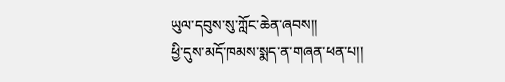ཡུལ་དབུས་སུ་ཀློང་ཆེན་ཞབས།།
ཕྱི་དུས་མདོ་ཁམས་སྨད་ན་གཞན་ཕན་པ།།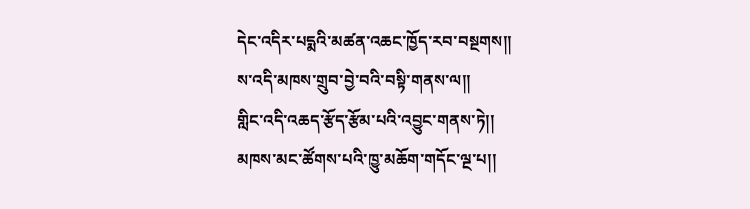དེང་འདིར་པདྨའི་མཚན་འཆང་ཁྱོད་རབ་བསྔགས།།
ས་འདི་མཁས་གྲུབ་བྱེ་བའི་བསྟི་གནས་ལ།།
གླིང་འདི་འཆད་རྩོད་རྩོམ་པའི་འབྱུང་གནས་ཏེ།།
མཁས་མང་ཚོགས་པའི་ཁྱུ་མཆོག་གདོང་ལྔ་པ།།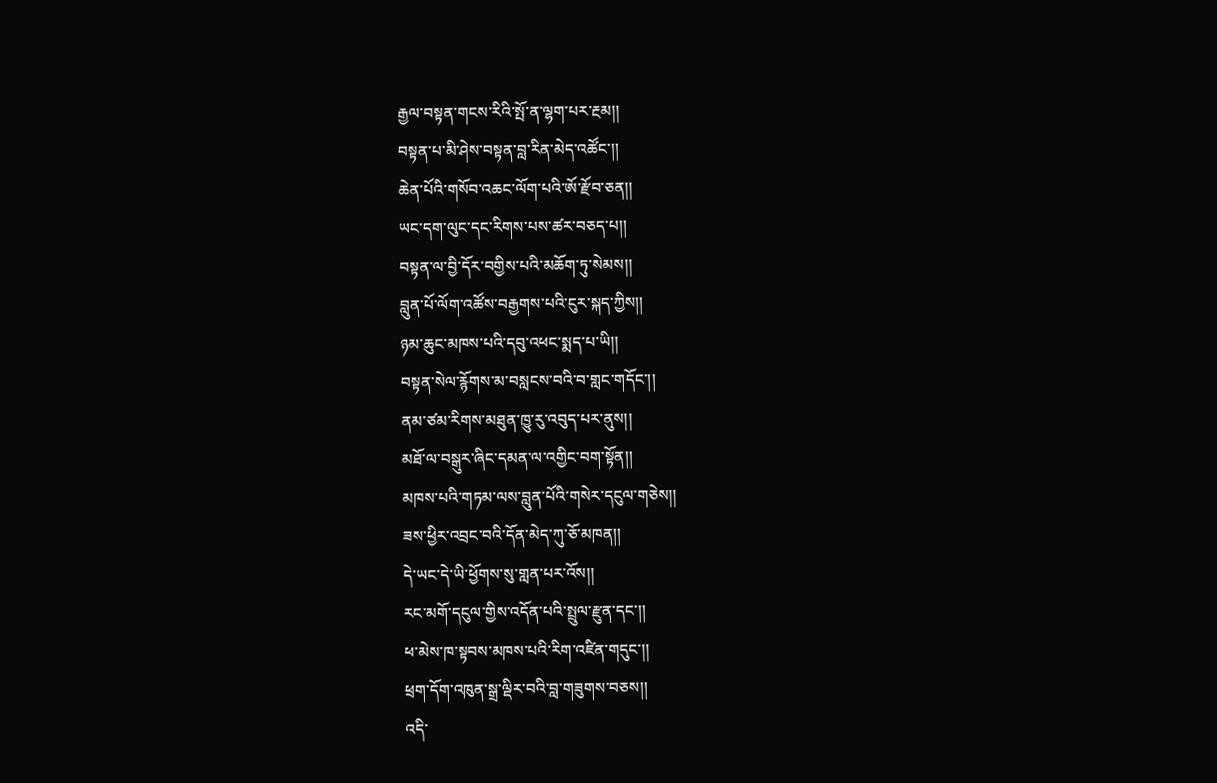རྒྱལ་བསྟན་གངས་རིའི་སྤོ་ན་ལྷག་པར་རྔམ།།
བསྟན་པ་མི་ཤེས་བསྟན་བླ་རིན་མེད་འཚོང་།།
ཆེན་པོའི་གསོབ་འཆང་ལོག་པའི་ཨོ་རྫོབ་ཅན།།
ཡང་དག་ལུང་དང་རིགས་པས་ཚར་བཅད་པ།།
བསྟན་ལ་བྱི་དོར་བགྱིས་པའི་མཆོག་ཏུ་སེམས།།
བླུན་པོ་ལོག་འཚོས་བརྒྱགས་པའི་ངུར་སྐད་ཀྱིས།།
ཉམ་ཆུང་མཁས་པའི་དབུ་འཕང་སྨད་པ་ཡི།།
བསྟན་སེལ་རྙོགས་མ་བསླངས་བའི་བ་གླང་གདོང་།།
ནམ་ཙམ་རིགས་མཐུན་ཁྱུ་རུ་འབུད་པར་ནུས།།
མཐོ་ལ་བསྒུར་ཞིང་དམན་ལ་འགྱིང་བག་སྟོན།།
མཁས་པའི་གཏམ་ལས་བླུན་པོའི་གསེར་དངུལ་གཅེས།།
ཟས་ཕྱིར་འབྲང་བའི་དོན་མེད་ཀུ་ཅོ་མཁན།།
དེ་ཡང་དེ་ཡི་ཕྱོགས་སུ་གླན་པར་འོས།།
རང་མགོ་དངུལ་གྱིས་འདོན་པའི་སྤྲུལ་རྫུན་དང་།།
ཕ་མེས་ཁ་སྟབས་མཁས་པའི་རིག་འཛིན་གདུང་།།
ཕྲག་དོག་འཁུན་སྒྲ་ལྡིར་བའི་བླ་གཟུགས་བཅས།།
འདི་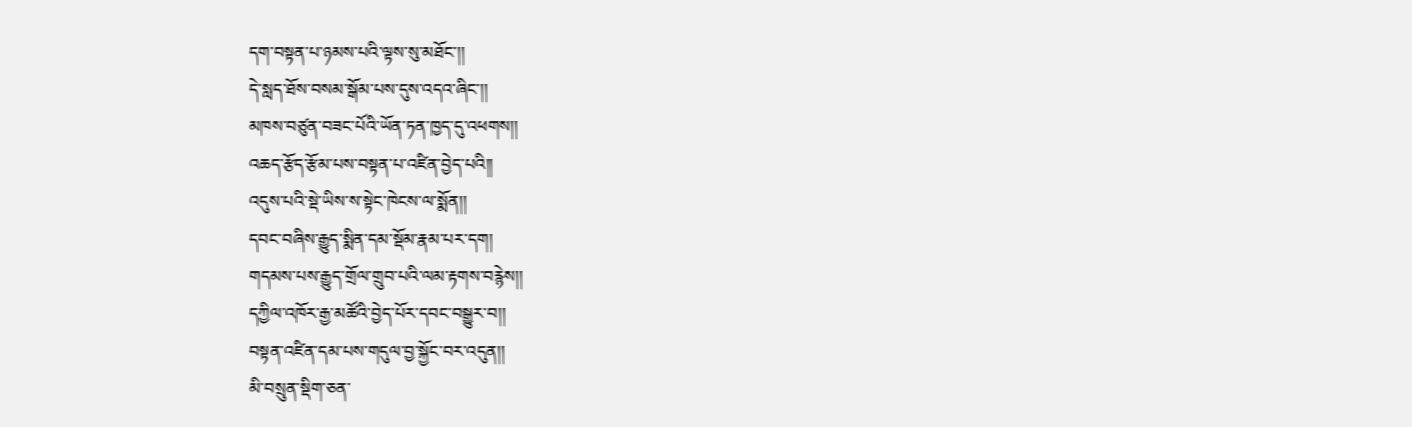དག་བསྟན་པ་ཉམས་པའི་ལྟས་སུ་མཐོང་།།
དེ་སླད་ཐོས་བསམ་སྒོམ་པས་དུས་འདའ་ཞིང་།།
མཁས་བཙུན་བཟང་པོའི་ཡོན་ཏན་ཁྱད་དུ་འཕགས།།
འཆད་རྩོད་རྩོམ་པས་བསྟན་པ་འཛིན་བྱེད་པའི།།
འདུས་པའི་སྡེ་ཡིས་ས་སྟེང་ཁེངས་ལ་སྨོན།།
དབང་བཞིས་རྒྱུད་སྨིན་དམ་སྡོམ་རྣམ་པར་དག།
གདམས་པས་རྒྱུད་གྲོལ་གྲུབ་པའི་ལམ་རྟགས་བརྙེས།།
དཀྱིལ་འཁོར་རྒྱ་མཚོའི་བྱེད་པོར་དབང་བསྒྱུར་བ།།
བསྟན་འཛིན་དམ་པས་གདུལ་བྱ་སྐྱོང་བར་འདུན།།
མི་བསྲུན་སྡིག་ཅན་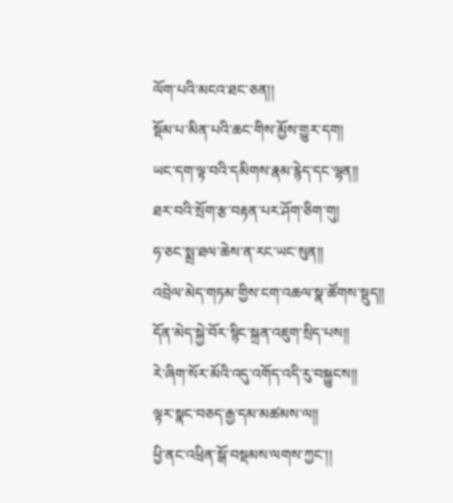ལོག་པའི་མངའ་ཐང་ཅན།།
སྡོམ་པ་མིན་པའི་ཆང་གིས་མྱོས་གྱུར་དག།
ཡང་དག་ལྟ་བའི་དམིགས་རྣམ་རྙེད་དང་ལྷན།།
ཐར་བའི་སྲོག་རྩ་བརྟན་པར་ཤོག་ཅིག་གུ།
ཧ་ཅང་སྨྲ་ཐལ་ཆེས་ན་རང་ཡང་སུན།།
འབྲེལ་མེད་གཏམ་གྱིས་ངག་འཆལ་སྣ་ཚོགས་སྡུད།།
དོན་མེད་སྐྱེ་བོར་སྙིང་སྐྲན་འཇུག་སྲིད་པས།།
རེ་ཞིག་སོར་མོའི་འདུ་འགོད་འདི་རུ་བསྐྱུངས།།
ལྟར་སྣང་བཅད་རྒྱ་དམ་མཚམས་ལ།།
ཕྱི་ནང་འཕྲིན་སྒོ་བསྡམས་ལགས་ཀྱང་།།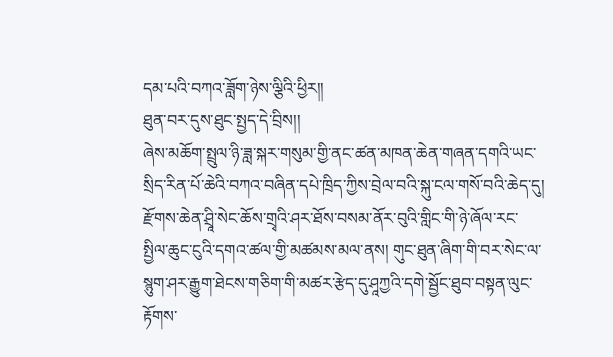དམ་པའི་བཀའ་ཟློག་ཉེས་ལྕིའི་ཕྱིར།།
ཐུན་བར་དུས་ཐུང་སྤྱད་དེ་བྲིས།།
ཞེས་མཆོག་སྤྲུལ་ཉི་ཟླ་སྐར་གསུམ་གྱི་ནང་ཚན་མཁན་ཆེན་གཞན་དགའི་ཡང་སྲིད་རིན་པོ་ཆེའི་བཀའ་བཞིན་དཔེ་ཁྲིད་ཀྱིས་བྲེལ་བའི་སྐུ་ངལ་གསོ་བའི་ཆེད་དུ། རྫོགས་ཆེན་ཤྲཱི་སེང་ཆོས་གྲྭའི་ཤར་ཐོས་བསམ་ནོར་བུའི་གླིང་གི་ཉེ་ཞོལ་རང་སྤྱིལ་ཆུང་ངུའི་དགའ་ཚལ་གྱི་མཚམས་མལ་ནས། གུང་ཐུན་ཞིག་གི་བར་སེང་ལ་སྙུག་ཤར་རྒྱུག་ཐེངས་གཅིག་གི་མཚར་རྩེད་དུ་ཤཱཀྱའི་དགེ་སྦྱོང་ཐུབ་བསྟན་ལུང་རྟོགས་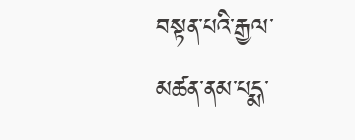བསྟན་པའི་རྒྱལ་མཚན་ནམ་པདྨ་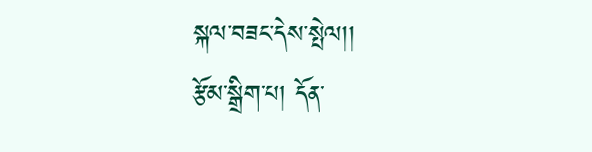སྐལ་བཟང་དེས་སྤེལ།།
རྩོམ་སྒྲིག་པ། དོན་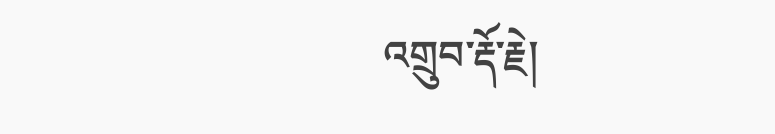འགྲུབ་རྡོ་རྗེ།